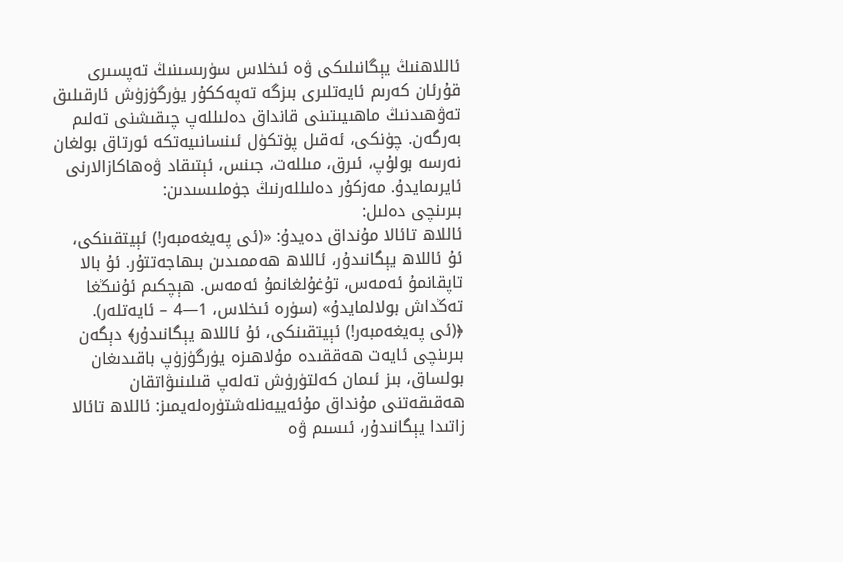ئاللاھنىڭ يېگانىلىكى ۋە ئىخلاس سۈرىسىنىڭ تەپسىرى
قۇرئان كەرىم ئايەتلىرى بىزگە تەپەككۇر يۈرگۈزۈش ئارقىلىق تەۋھىدنىڭ ماھىيىتىنى قانداق دەلىللەپ چىقىشنى تەلىم بەرگەن. چۈنكى، ئەقىل پۈتكۈل ئىنسانىيەتكە ئورتاق بولغان نەرسە بولۇپ، ئىرق، مىللەت، جىنس، ئېتىقاد ۋەھاكازالارنى ئايرىمايدۇ. مەزكۇر دەلىللەرنىڭ جۈملىسىدىن:
بىرىنچى دەلىل:
ئاللاھ تائالا مۇنداق دەيدۇ: «(ئى پەيغەمبەر!) ئېيتقىنكى، ئۇ ئاللاھ يېگانىدۇر، ئاللاھ ھەممىدىن بىھاجەتتۇر. ئۇ بالا تاپقانمۇ ئەمەس، تۇغۇلغانمۇ ئەمەس. ھېچكىم ئۇنىڭغا تەڭداش بولالمايدۇ» (سۈرە ئىخلاس، 1—4 – ئايەتلەر).
﴿(ئى پەيغەمبەر!) ئېيتقىنكى، ئۇ ئاللاھ يېگانىدۇر﴾ دېگەن بىرىنچى ئايەت ھەققىدە مۇلاھىزە يۈرگۈزۈپ باقىدىغان بولساق، بىز ئىمان كەلتۈرۈش تەلەپ قىلىنىۋاتقان ھەقىقەتنى مۇنداق مۇئەييەنلەشتۈرەلەيمىز: ئاللاھ تائالا زاتىدا يېگانىدۇر، ئىسىم ۋە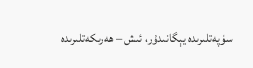سۈپەتلىرىدە يېگانىدۇر، ئىش – ھەرىكەتلىرىدە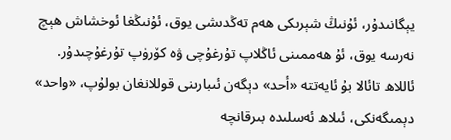يېگانىدۇر، ئۇنىڭ شېرىكى ھەم تەڭدىشى يوق، ئۇنىڭغا ئوخشاش ھېچ نەرسە يوق، ئۇ ھەممىنى ئاڭلاپ تۇرغۇچى ۋە كۆرۈپ تۇرغۇچىدۇر.
ئاللاھ تائالا بۇ ئايەتتە «أحد» دېگەن ئىبارىنى قوللانغان بولۇپ، «واحد» دېمىگەنكى، ئىلاھ ئەسلىدە بىرقانچە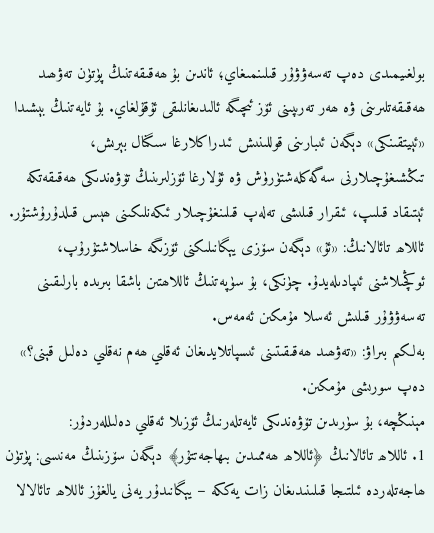بولغىيمىدى دەپ تەسەۋۋۇر قىلىنمىغاي؛ ئاندىن بۇ ھەقىقەتنىڭ پۈتۈن تەۋھىد ھەقىقەتلىرىنى ۋە ھەر تەرىپىنى ئۆز ئىچىگە ئالىدىغانلىقى ئۇقۇلغاي. بۇ ئايەتنىڭ بېشىدا «ئېيتقىنكى» دېگەن ئىبارىنى قوللىنىش ئىدراكلارغا سىگنال بېرىش، تىڭشىغۇچىلارنى سەگەكلەشتۈرۈش ۋە ئۇلارغا ئۆزلىرىنىڭ تۆۋەندىكى ھەقىقەتكە ئېتىقاد قىلىپ، ئىقرار قىلىشى تەلەپ قىلىنغۇچىلار ئىكەنلىكىنى ھېس قىلدۇرۇشتۇر. ئاللاھ تائالانىڭ: «ئۇ» دېگەن سۆزى يېگانىلىكنى ئۆزىگە خاسلاشتۇرۇپ، ئوڭچىلاشنى ئىپادىلەيدۇ. چۈنكى، بۇ سۈپەتنىڭ ئاللاھتىن باشقا بىرىدە بارلىقىنى تەسەۋۋۇر قىلىش ئەسلا مۇمكىن ئەمەس.
بەلكىم بىراۋ: «تەۋھىد ھەقىقىتىنى ئىسپاتلايدىغان ئەقلىي ھەم نەقلىي دەلىل قېنى؟» دەپ سورىشى مۇمكىن.
مېنىڭچە، بۇ سۈرىدىن تۆۋەندىكى ئايەتلەرنىڭ ئۆزىلا ئەقلىي دەلىللەردۇر:
1. ئاللاھ تائالانىڭ ﴿ئاللاھ ھەممىدىن بىھاجەتتۇر﴾ دېگەن سۆزىنىڭ مەنىسى: پۈتۈن ھاجەتلەردە ئىلتىجا قىلىنىدىغان زات يەككە – يېگانىدۇر يەنى يالغۇز ئاللاھ تائالالا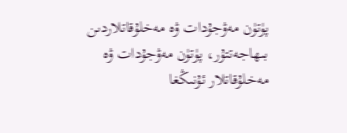پۈتۈن مەۋجۇدات ۋە مەخلۇقاتلاردىن بىھاجەتتۇر، پۈتۈن مەۋجۇدات ۋە مەخلۇقاتلار ئۇنىڭغا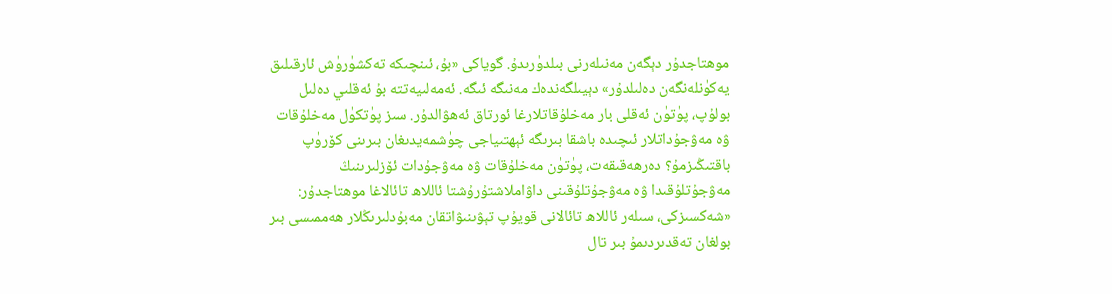موھتاجدۇر دېگەن مەنىلەرنى بىلدۈرىدۇ. گوياكى «بۇ، ئىنچىكە تەكشۈرۈش ئارقىلىق يەكۈنلەنگەن دەلىلدۇر» دېيىلگەندەك مەنىگە ئىگە. ئەمەلىيەتتە بۇ ئەقلىي دەلىل بولۇپ، پۈتۈن ئەقلى بار مەخلۇقاتلارغا ئورتاق ئەھۋالدۇر. سىز پۈتكۈل مەخلۇقات ۋە مەۋجۇداتلار ئىچىدە باشقا بىرىگە ئېھتىياجى چۈشمەيدىغان بىرىنى كۆرۈپ باقتىڭىزمۇ؟ دەرھەقىقەت، پۈتۈن مەخلۇقات ۋە مەۋجۇدات ئۆزلىرىنىڭ مەۋجۇتلۇقىدا ۋە مەۋجۇتلۇقىنى داۋاملاشتۇرۇشتا ئاللاھ تائالاغا موھتاجدۇر: «شەكسىزكى، سىلەر ئاللاھ تائالانى قويۇپ تېۋىنىۋاتقان مەبۇدلىرىڭلار ھەممىسى بىر بولغان تەقدىردىمۇ بىر تال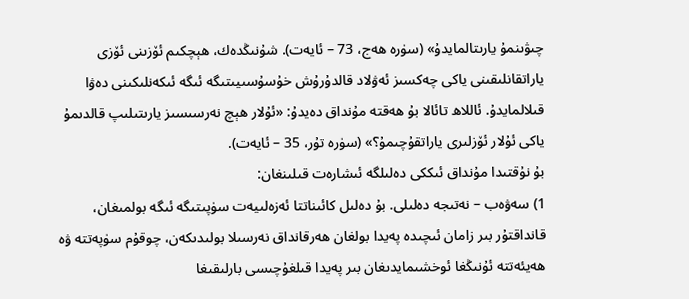چىۋىنمۇ يارىتالمايدۇ» (سۈرە ھەج، 73 – ئايەت). شۇنىڭدەك، ھېچكىم ئۆزىنى ئۆزى ياراتقانلىقىنى ياكى چەكسىز ئەۋلاد قالدۇرۇش خۇسۇسىيىتىگە ئىگە ئىكەنلىكىنى دەۋا قىلالمايدۇ. ئاللاھ تائالا بۇ ھەقتە مۇنداق دەيدۇ: «ئۇلار ھېچ نەرسىسىز يارىتىلىپ قالدىمۇ ياكى ئۇلار ئۆزلىرى ياراتقۇچىمۇ؟» (سۈرە تۇر، 35 – ئايەت).
بۇ نۇقتىدا مۇنداق ئىككى دەلىلگە ئىشارەت قىلىنغان:
1) سەۋەب – نەتىجە دەلىلى. بۇ دەلىل كائىناتتا ئەزەلىيەت سۈپىتىگە ئىگە بولمىغان، قانداقتۇر بىر زامان ئىچىدە پەيدا بولغان ھەرقانداق نەرسىلا بولىدىكەن، چوقۇم سۈپەتتە ۋە ھەيئەتتە ئۇنىڭغا ئوخشىمايدىغان بىر پەيدا قىلغۇچىسى بارلىقىغا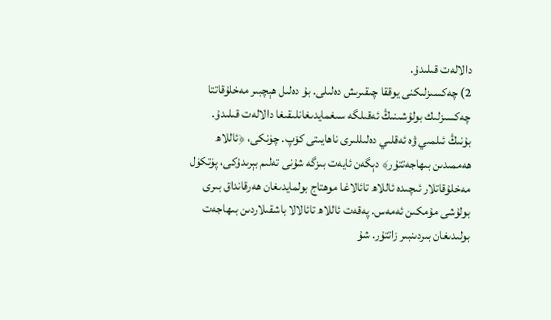دالالەت قىلىدۇ.
2) چەكسىزلىكنى يوققا چىقىرىش دەلىلى. بۇ دەلىل ھېچبىر مەخلۇقاتتا چەكسىزلىك بولۇشىنىڭ ئەقىلگە سىغمايدىغانلىقىغا دالالەت قىلىدۇ.
بۇنىڭ ئىلمىي ۋە ئەقلىي دەلىللىرى ناھايىتى كۆپ. چۈنكى، ﴿ئاللاھ ھەممىدىن بىھاجەتتۇر﴾ دېگەن ئايەت بىزگە شۇنى تەلىم بېرىدۇكى، پۈتكۈل مەخلۇقاتلار ئىچىدە ئاللاھ تائالاغا موھتاج بولمايدىغان ھەرقانداق بىرى بولۇشى مۇمكىن ئەمەس. پەقەت ئاللاھ تائالالا باشقىلاردىن بىھاجەت بولىدىغان بىردىنبىر زاتتۇر. شۇ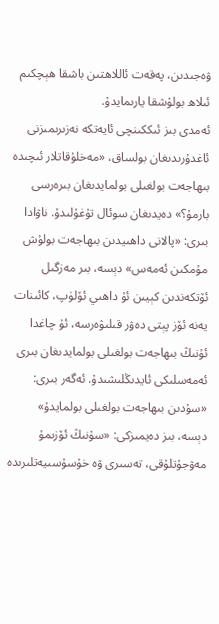ۋەجىدىن، پەقەت ئاللاھتىن باشقا ھېچكىم ئىلاھ بولۇشقا يارىمايدۇ.
ئەمدى بىز ئىككىنچى ئايەتكە نەزىرىمىزنى ئاغدۇرىدىغان بولساق، «مەخلۇقاتلار ئىچىدە بىھاجەت بولغىلى بولمايدىغان بىرەرسى بارمۇ؟» دەيدىغان سوئال تۇغۇلىدۇ. ناۋادا بىرى: «پالانى داھىيدىن بىھاجەت بولۇش مۇمكىن ئەمەس» دېسە، بىر مەزگىل ئۆتكەندىن كېيىن ئۇ داھىي ئۆلۈپ، كائىنات يەنە ئۆز پېتى دەۋر قىلىۋەرسە، ئۇ چاغدا ئۇنىڭ بىھاجەت بولغىلى بولمايدىغان بىرى ئەمەسلىكى ئايدىڭلىشىدۇ. ئەگەر بىرى: «سۇدىن بىھاجەت بولغىلى بولمايدۇ» دېسە، بىز دەيمىزكى: «سۇنىڭ ئۆزىمۇ مەۋجۇتلۇقى، تەسىرى ۋە خۇسۇسىيەتلىرىدە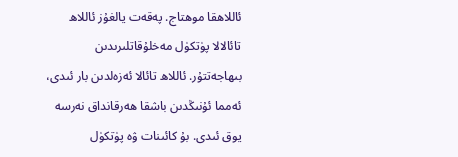ئاللاھقا موھتاج. پەقەت يالغۇز ئاللاھ تائالالا پۈتكۈل مەخلۇقاتلىرىدىن بىھاجەتتۇر. ئاللاھ تائالا ئەزەلدىن بار ئىدى، ئەمما ئۇنىڭدىن باشقا ھەرقانداق نەرسە يوق ئىدى. بۇ كائىنات ۋە پۈتكۈل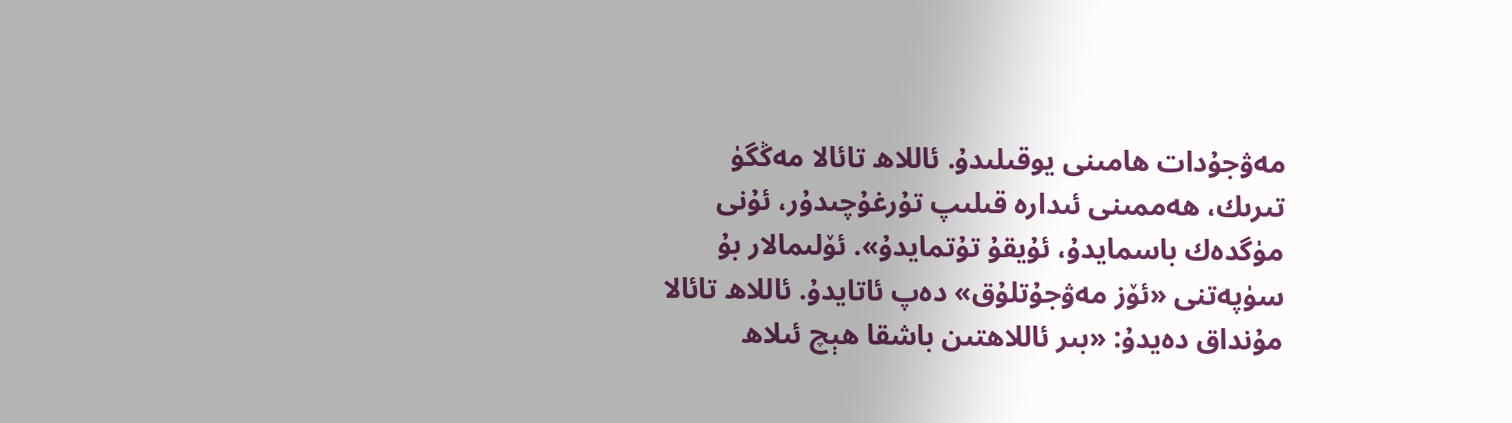مەۋجۇدات ھامىنى يوقىلىدۇ. ئاللاھ تائالا مەڭگۈ تىرىك، ھەممىنى ئىدارە قىلىپ تۇرغۇچىدۇر، ئۇنى مۈگدەك باسمايدۇ، ئۇيقۇ تۇتمايدۇ». ئۆلىمالار بۇ سۈپەتنى «ئۆز مەۋجۇتلۇق» دەپ ئاتايدۇ. ئاللاھ تائالا مۇنداق دەيدۇ: «بىر ئاللاھتىن باشقا ھېچ ئىلاھ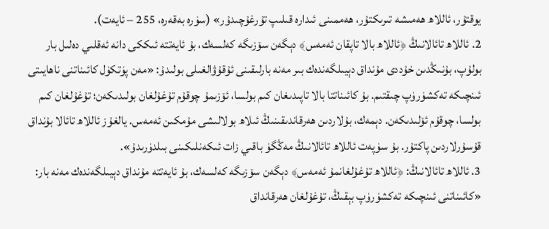يوقتۇر، ئاللاھ ھەمىشە تىرىكتۇر، ھەممىنى ئىدارە قىلىپ تۇرغۇچىدۇر» (سۈرە بەقەرە، 255 – ئايەت).
2. ئاللاھ تائالانىڭ ﴿ئاللاھ بالا تاپقان ئەمەس﴾ دېگەن سۆزىگە كەلسەك، بۇ ئايەتتە ئىككى دانە ئەقلىي دەلىل بار بولۇپ، بۇنىڭدىن خۇددى مۇنداق دېيىلگەندەك بىر مەنە بارلىقىنى ئۇقۇۋالغىلى بولىدۇ: «مەن پۈتكۈل كائىناتنى ناھايىتى ئىنچىكە تەكشۈرۈپ چىقتىم. بۇ كائىناتتا بالا تاپىدىغان كىم بولسا، ئۆزىمۇ چوقۇم تۇغۇلغان بولىدىكەن؛ تۇغۇلغان كىم بولسا، چوقۇم ئۆلىدىكەن. دېمەك، بۇلاردىن ھەرقاندىقىنىڭ ئىلاھ بولالىشى مۇمكىن ئەمەس. يالغۇز ئاللاھ تائالا بۇنداق قۇسۇرلاردىن پاكتۇر. بۇ سۈپەت ئاللاھ تائالانىڭ مەڭگۈ باقىي زات ئىكەنلىكىنى بىلدۈرىدۇ».
3. ئاللاھ تائالانىڭ: ﴿ئاللاھ تۇغۇلغانمۇ ئەمەس﴾ دېگەن سۆزىگە كەلسەك، بۇ ئايەتتە مۇنداق دېيىلگەندەك مەنە بار: «كائىناتنى ئىنچىكە تەكشۈرۈپ بېقىڭ، تۇغۇلغان ھەرقانداق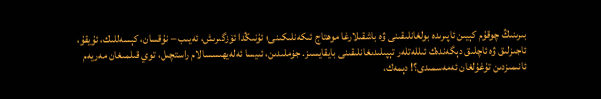بىرىنىڭ چوقۇم كېيىن ئاپىرىدە بولغانلىقىنى ۋە باشقىلارغا موھتاج ئىكەنلىكىنى؛ ئۇنىڭدا ئۆزگىرىش، ئەيىب – نۇقسان، كېسەللىك، ئۇيقۇ، ئاجىزلىق ۋە ئاچلىق دېگەندەك ئىللەتلەر تېپىلىدىغانلىقىنى بايقايسىز. جۈملىدىن، ئىيسا ئەلەيھىسسالام راستچىل، توي قىلمىغان مەريەم ئانىمىزدىن تۇغۇلغان ئەمەسمىدى؟! دېمەك،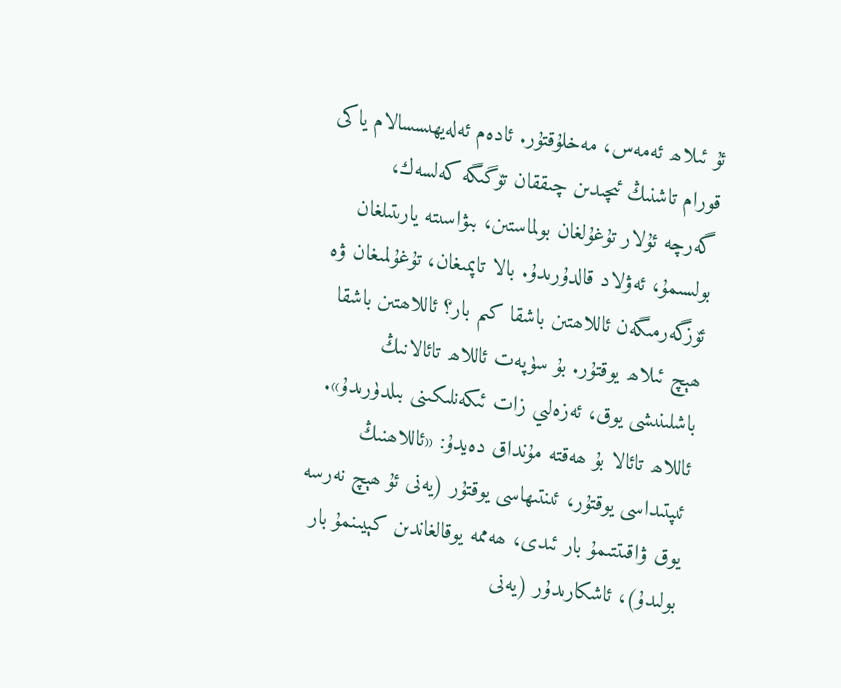ئۇ ئىلاھ ئەمەس، مەخلۇقتۇر. ئادەم ئەلەيھىسسالام ياكى قورام تاشنىڭ ئىچىدىن چىققان تۆگىگە كەلسەك، گەرچە ئۇلار تۇغۇلغان بولماستىن، بىۋاسىتە يارىتىلغان بولسىمۇ، ئەۋلاد قالدۇرىدۇ. بالا تاپمىغان، تۇغۇلمىغان ۋە ئۆزگەرمىگەن ئاللاھتىن باشقا كىم بار؟ ئاللاھتىن باشقا ھېچ ئىلاھ يوقتۇر. بۇ سۈپەت ئاللاھ تائالانىڭ باشلىنىشى يوق، ئەزەلىي زات ئىكەنلىكىنى بىلدۈرىدۇ». ئاللاھ تائالا بۇ ھەقتە مۇنداق دەيدۇ: «ئاللاھنىڭ ئىپتىداسى يوقتۇر، ئىنتىھاسى يوقتۇر (يەنى ئۇ ھېچ نەرسە يوق ۋاقىتتىمۇ بار ئىدى، ھەممە يوقالغاندىن كېيىنمۇ بار بولىدۇ)، ئاشكارىدۇر (يەنى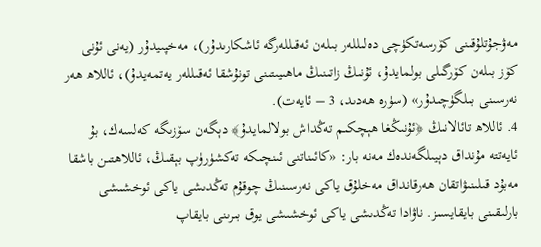مەۋجۇتلۇقىنى كۆرسەتكۈچى دەلىللەر بىلەن ئەقىللەرگە ئاشكارىدۇر)، مەخپىيدۇر (يەنى ئۇنى كۆز بىلەن كۆرگىلى بولمايدۇ، ئۇنىڭ زاتىنىڭ ماھىيىتىنى تونۇشقا ئەقىللەر يەتمەيدۇ)، ئاللاھ ھەر نەرسىنى بىلگۈچىدۇر» (سۈرە ھەدىد، 3 – ئايەت).
4. ئاللاھ تائالانىڭ ﴿ئۇنىڭغا ھېچكىم تەڭداش بولالمايدۇ﴾ دېگەن سۆزىگە كەلسەك، بۇ ئايەتتە مۇنداق دېيىلگەندەك مەنە بار: «كائىناتنى ئىنچىكە تەكشۈرۈپ بېقىڭ، ئاللاھتىن باشقا مەبۇد قىلىنىۋاتقان ھەرقانداق مەخلۇق ياكى نەرسىنىڭ چوقۇم تەڭدىشى ياكى ئوخشىشى بارلىقىنى بايقايسىز. ناۋادا تەڭدىشى ياكى ئوخشىشى يوق بىرىنى بايقاپ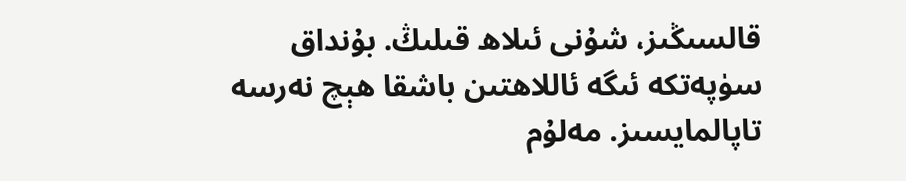قالسىڭىز، شۇنى ئىلاھ قىلىڭ. بۇنداق سۈپەتكە ئىگە ئاللاھتىن باشقا ھېچ نەرسە تاپالمايسىز. مەلۇم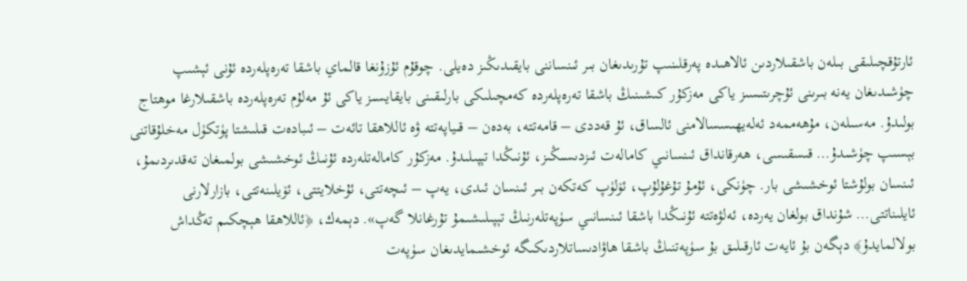ئارتۇقچىلىقى بىلەن باشقىلاردىن ئالاھىدە پەرقلىنىپ تۇرىدىغان بىر ئىنساننى بايقىدىڭىز دەيلى. چوقۇم ئۇزۇنغا قالماي باشقا تەرەپلەردە ئۇنى ئېشىپ چۈشىدىغان يەنە بىرىنى ئۇچرىتىسىز ياكى مەزكۇر كىشىنىڭ باشقا تەرەپلەردە كەمچىلىكى بارلىقىنى بايقايسىز ياكى ئۇ مەلۇم تەرەپلەردە باشقىلارغا موھتاج بولىدۇ. مەسىلەن، مۇھەممەد ئەلەيھىسسالامنى ئالساق، ئۇ قەددى – قامەتتە، بەدەن – قىياپەتتە ۋە ئاللاھقا تائەت – ئىبادەت قىلىشتا پۈتكۈل مەخلۇقاتنى بېسىپ چۈشىدۇ… قىسقىسى، ھەرقانداق ئىنسانىي كامالەت ئىزدىسىڭىز، ئۇنىڭدا تېپىلىدۇ. مەزكۇر كامالەتلەردە ئۇنىڭ ئوخشىشى بولمىغان تەقدىردىمۇ، ئىنسان بولۇشتا ئوخشىشى بار. چۈنكى، ئۇمۇ تۇغۇلۇپ، ئۆلۈپ كەتكەن بىر ئىنسان ئىدى، يەپ – ئىچەتتى، ئۇخلايتتى، ئۆيلىنەتتى، بازارلارنى ئايلىناتتى… شۇنداق بولغان يەردە، ئەلۋەتتە ئۇنىڭدا باشقا ئىنسانىي سۈپەتلەرنىڭ تېپىلىشىمۇ تۇرغانلا گەپ». دېمەك، ﴿ئاللاھقا ھېچكىم تەڭداش بولالمايدۇ﴾ دېگەن بۇ ئايەت ئارقىلىق بۇ سۈپەتنىڭ باشقا ھاۋادىساتلاردىكىگە ئوخشىمايدىغان سۈپەت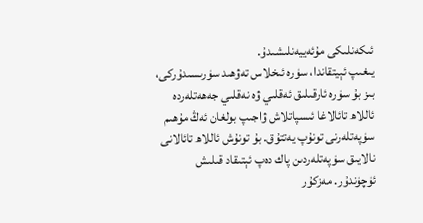ئىكەنلىكى مۇئەييەنلىشىدۇ.
يىغىپ ئېيتقاندا، سۈرە ئىخلاس تەۋھىد سۈرىسىدۇركى، بىز بۇ سۈرە ئارقىلىق ئەقلىي ۋە نەقلىي جەھەتلەردە ئاللاھ تائالاغا ئىسپاتلاش ۋاجىپ بولغان ئەڭ مۇھىم سۈپەتلەرنى تونۇپ يەتتۇق. بۇ تونۇش ئاللاھ تائالانى نالايىق سۈپەتلەردىن پاك دەپ ئېتىقاد قىلىش ئۈچۈندۇر. مەزكۇر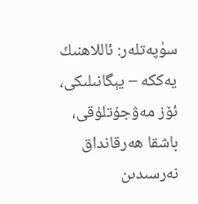سۈپەتلەر: ئاللاھنىڭ يەككە – يېگانىلىكى، ئۆز مەۋجۇتلۇقى، باشقا ھەرقانداق نەرسىدىن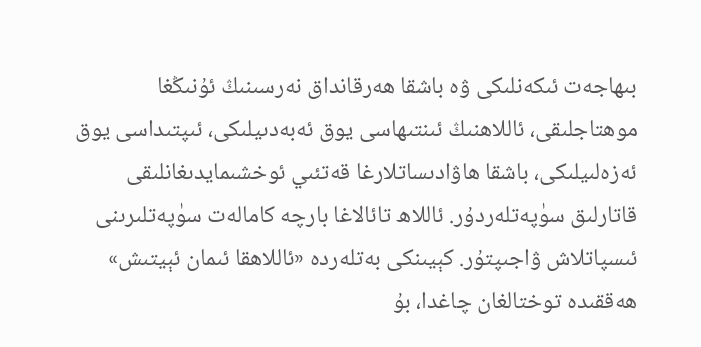بىھاجەت ئىكەنلىكى ۋە باشقا ھەرقانداق نەرسىنىڭ ئۇنىڭغا موھتاجلىقى، ئاللاھنىڭ ئىنتىھاسى يوق ئەبەدىيلىكى، ئىپتىداسى يوق ئەزەلىيلىكى، باشقا ھاۋادىساتلارغا قەتئىي ئوخشىمايدىغانلىقى قاتارلىق سۈپەتلەردۇر. ئاللاھ تائالاغا بارچە كامالەت سۈپەتلىرىنى ئىسپاتلاش ۋاجىپتۇر. كېيىنكى بەتلەردە «ئاللاھقا ئىمان ئېيتىش» ھەققىدە توختالغان چاغدا، بۇ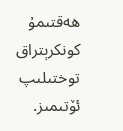ھەقتىمۇ كونكرېتراق توختىلىپ ئۆتىمىز.